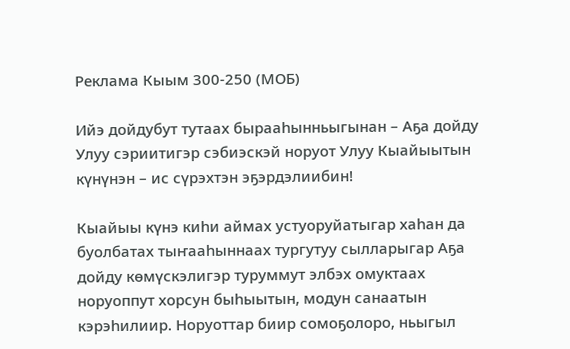Реклама Кыым 300-250 (МОБ)

Ийэ дойдубут тутаах бырааһынньыгынан – Аҕа дойду Улуу сэриитигэр сэбиэскэй норуот Улуу Кыайыытын күнүнэн – ис сүрэхтэн эҕэрдэлиибин!

Кыайыы күнэ киһи аймах устуоруйатыгар хаһан да буолбатах тыҥааһыннаах тургутуу сылларыгар Аҕа дойду көмүскэлигэр туруммут элбэх омуктаах норуоппут хорсун быһыытын, модун санаатын кэрэһилиир. Норуоттар биир сомоҕолоро, ньыгыл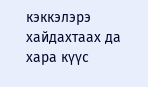кэккэлэрэ хайдахтаах да хара күүс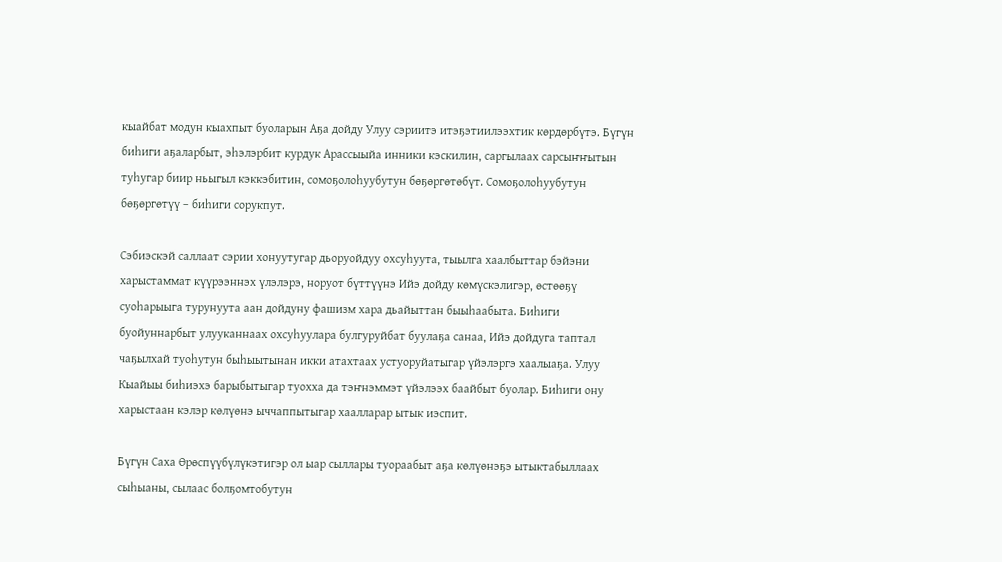кыайбат модун кыахпыт буоларын Аҕа дойду Улуу сэриитэ итэҕэтиилээхтик көрдөрбүтэ. Бүгүн биһиги аҕаларбыт, эһэлэрбит курдук Арассыыйа инники кэскилин, саргылаах сарсыҥҥытын туһугар биир ньыгыл кэккэбитин, сомоҕолоһуубутун бөҕөргөтөбүт. Сомоҕолоһуубутун бөҕөргөтүү – биһиги сорукпут.

Сэбиэскэй саллаат сэрии хонуутугар дьоруойдуу охсуһуута, тыылга хаалбыттар бэйэни харыстаммат күүрээннэх үлэлэрэ, норуот бүттүүнэ Ийэ дойду көмүскэлигэр, өстөөҕү суоһарыыга турунуута аан дойдуну фашизм хара дьайыттан быыһаабыта. Биһиги буойуннарбыт улууканнаах охсуһуулара булгуруйбат буулаҕа санаа, Ийэ дойдуга таптал чаҕылхай туоһутун быһыытынан икки атахтаах устуоруйатыгар үйэлэргэ хаалыаҕа. Улуу Кыайыы биһиэхэ барыбытыгар туохха да тэҥнэммэт үйэлээх баайбыт буолар. Биһиги ону харыстаан кэлэр көлүөнэ ыччаппытыгар хаалларар ытык иэспит.

Бүгүн Саха Өрөспүүбүлүкэтигэр ол ыар сыллары туораабыт аҕа көлүөнэҕэ ытыктабыллаах сыһыаны, сылаас болҕомтобутун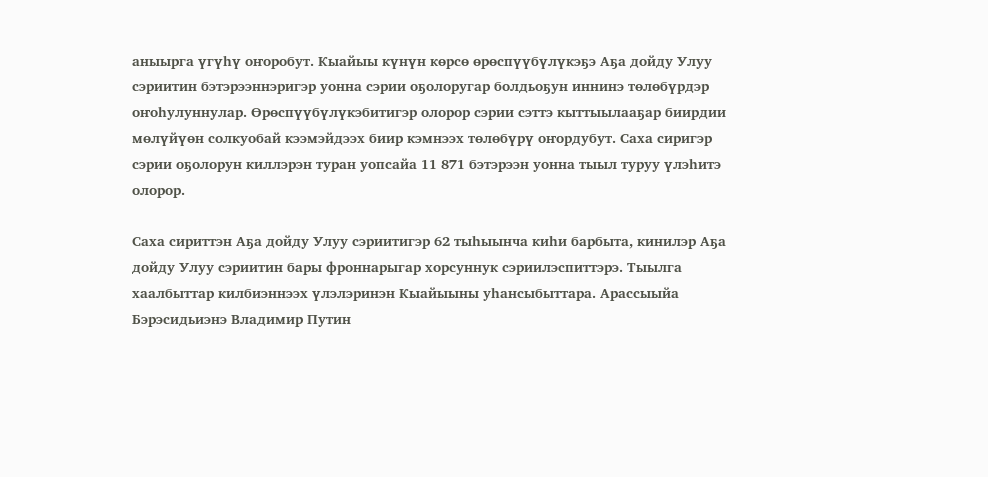аныырга үгүһү оҥоробут. Кыайыы күнүн көрсө өрөспүүбүлүкэҕэ Аҕа дойду Улуу сэриитин бэтэрээннэригэр уонна сэрии оҕолоругар болдьоҕун иннинэ төлөбүрдэр оҥоһулуннулар. Өрөспүүбүлүкэбитигэр олорор сэрии сэттэ кыттыылааҕар биирдии мөлүйүөн солкуобай кээмэйдээх биир кэмнээх төлөбүрү оҥордубут. Саха сиригэр сэрии оҕолорун киллэрэн туран уопсайа 11 871 бэтэрээн уонна тыыл туруу үлэһитэ олорор.

Саха сириттэн Аҕа дойду Улуу сэриитигэр 62 тыһыынча киһи барбыта, кинилэр Аҕа дойду Улуу сэриитин бары фроннарыгар хорсуннук сэриилэспиттэрэ. Тыылга хаалбыттар килбиэннээх үлэлэринэн Кыайыыны уһансыбыттара. Арассыыйа Бэрэсидьиэнэ Владимир Путин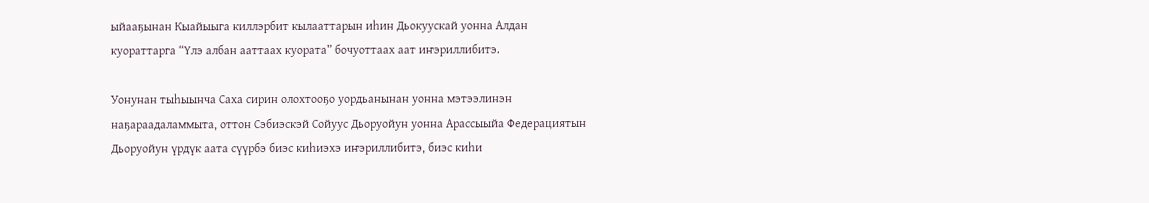ыйааҕынан Кыайыыга киллэрбит кылааттарын иһин Дьокуускай уонна Алдан куораттарга “Үлэ албан ааттаах куората” бочуоттаах аат иҥэриллибитэ.

Уонунан тыһыынча Саха сирин олохтооҕо уордьанынан уонна мэтээлинэн наҕараадаламмыта, оттон Сэбиэскэй Сойуус Дьоруойун уонна Арассыыйа Федерациятын Дьоруойун үрдүк аата сүүрбэ биэс киһиэхэ иҥэриллибитэ, биэс киһи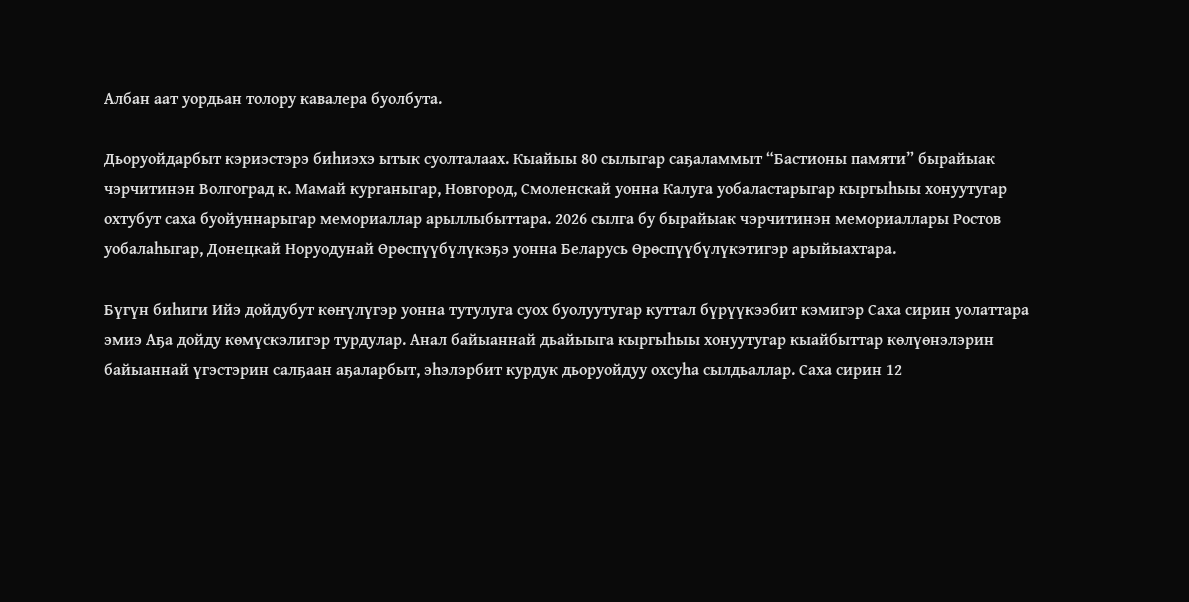Албан аат уордьан толору кавалера буолбута.

Дьоруойдарбыт кэриэстэрэ биһиэхэ ытык суолталаах. Кыайыы 80 сылыгар саҕаламмыт “Бастионы памяти” бырайыак чэрчитинэн Волгоград к. Мамай курганыгар, Новгород, Смоленскай уонна Калуга уобаластарыгар кыргыһыы хонуутугар охтубут саха буойуннарыгар мемориаллар арыллыбыттара. 2026 сылга бу бырайыак чэрчитинэн мемориаллары Ростов уобалаһыгар, Донецкай Норуодунай Өрөспүүбүлүкэҕэ уонна Беларусь Өрөспүүбүлүкэтигэр арыйыахтара.

Бүгүн биһиги Ийэ дойдубут көҥүлүгэр уонна тутулуга суох буолуутугар куттал бүрүүкээбит кэмигэр Саха сирин уолаттара эмиэ Аҕа дойду көмүскэлигэр турдулар. Анал байыаннай дьайыыга кыргыһыы хонуутугар кыайбыттар көлүөнэлэрин байыаннай үгэстэрин салҕаан аҕаларбыт, эһэлэрбит курдук дьоруойдуу охсуһа сылдьаллар. Саха сирин 12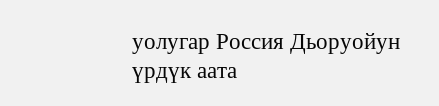уолугар Россия Дьоруойун үрдүк аата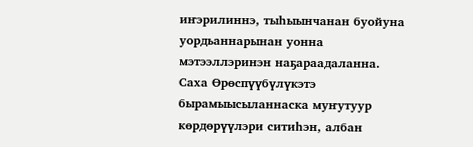иҥэрилиннэ, тыһыынчанан буойуна уордьаннарынан уонна мэтээллэринэн наҕараадаланна. Саха Өрөспүүбүлүкэтэ бырамыысыланнаска муҥутуур көрдөрүүлэри ситиһэн, албан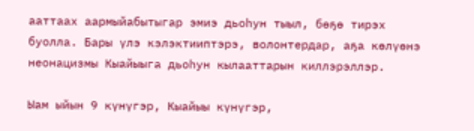ааттаах аармыйабытыгар эмиэ дьоһун тыыл, бөҕө тирэх буолла. Бары үлэ кэлэктииптэрэ, волонтердар, аҕа көлүөнэ неонацизмы Кыайыыга дьоһун кылааттарын киллэрэллэр.

Ыам ыйын 9 күнүгэр, Кыайыы күнүгэр,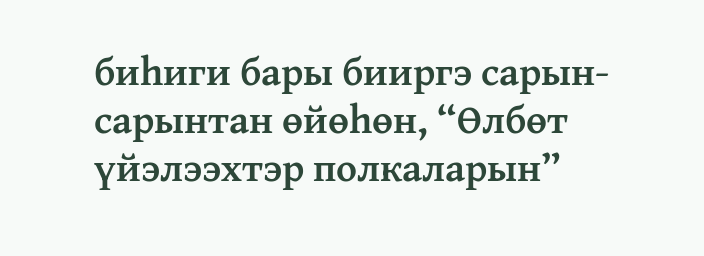биһиги бары бииргэ сарын-сарынтан өйөһөн, “Өлбөт үйэлээхтэр полкаларын”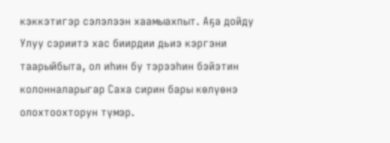кэккэтигэр сэлэлээн хаамыахпыт. Аҕа дойду Улуу сэриитэ хас биирдии дьиэ кэргэни таарыйбыта, ол иһин бу тэрээһин бэйэтин колонналарыгар Саха сирин бары көлүөнэ олохтоохторун түмэр.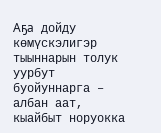Аҕа дойду көмүскэлигэр тыыннарын толук уурбут буойуннарга – албан аат, кыайбыт норуокка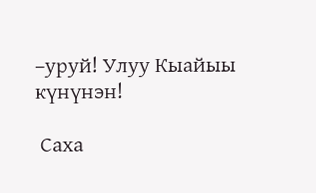–уруй! Улуу Кыайыы күнүнэн!

 Саха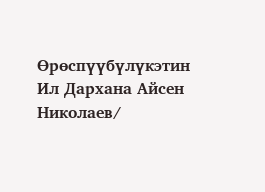Өрөспүүбүлүкэтин Ил Дархана Айсен Николаев/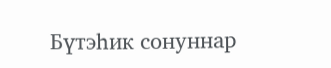Бүтэһик сонуннар